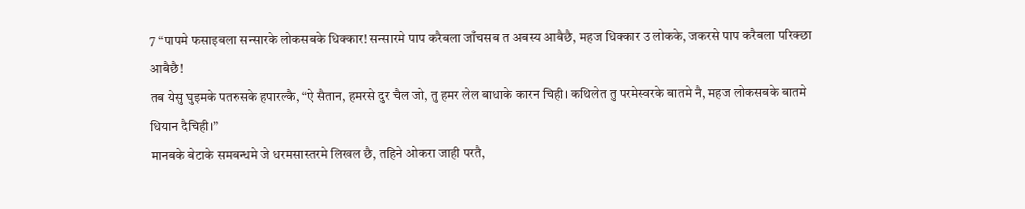7 “पापमे फसाइबला सन्सारके लोकसबके धिक्कार! सन्सारमे पाप करैबला जाँचसब त अबस्य आबैछै, महज धिक्कार उ लोकके, जकरसे पाप करैबला परिक्छा आबैछै!
तब येसु घुइमके पतरुसके हपारल्कै, “ऐ सैतान, हमरसे दुर चैल जो, तु हमर लेल बाधाके कारन चिही। कथिलेत तु परमेस्वरके बातमे नै, महज लोकसबके बातमे धियान दैचिही।”
मानबके बेटाके समबन्धमे जे धरमसास्तरमे लिखल छै, तहिने ओकरा जाही परतै,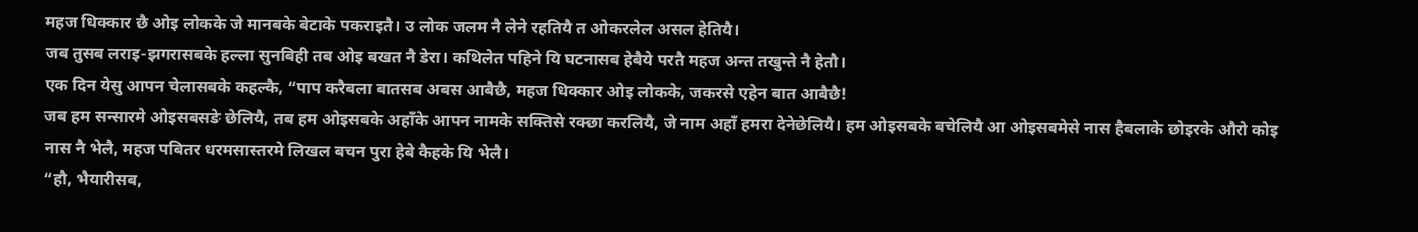महज धिक्कार छै ओइ लोकके जे मानबके बेटाके पकराइतै। उ लोक जलम नै लेने रहतियै त ओकरलेल असल हेतियै।
जब तुसब लराइ-झगरासबके हल्ला सुनबिही तब ओइ बखत नै डेरा। कथिलेत पहिने यि घटनासब हेबैये परतै महज अन्त तखुन्ते नै हेतौ।
एक दिन येसु आपन चेलासबके कहल्कै, “पाप करैबला बातसब अबस आबैछै, महज धिक्कार ओइ लोकके, जकरसे एहेन बात आबैछै!
जब हम सन्सारमे ओइसबसङे छेलियै, तब हम ओइसबके अहाँके आपन नामके सक्तिसे रक्छा करलियै, जे नाम अहाँ हमरा देनेछेलियै। हम ओइसबके बचेलियै आ ओइसबमेसे नास हैबलाके छोइरके औरो कोइ नास नै भेलै, महज पबितर धरमसास्तरमे लिखल बचन पुरा हेबे कैहके यि भेलै।
“हौ, भैयारीसब,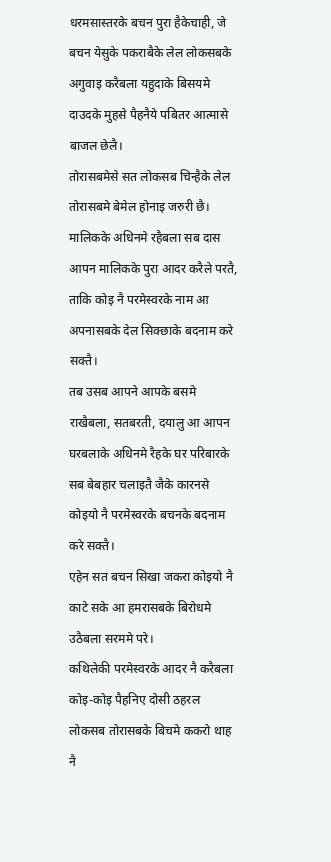धरमसास्तरके बचन पुरा हैकेचाही, जे बचन येसुके पकराबैके लेल लोकसबके अगुवाइ करैबला यहुदाके बिसयमे दाउदके मुहसे पैहनैये पबितर आत्मासे बाजल छेलै।
तोरासबमेसे सत लोकसब चिन्हैके लेल तोरासबमे बेमेल होनाइ जरुरी छै।
मालिकके अधिनमे रहैबला सब दास आपन मालिकके पुरा आदर करैले परतै, ताकि कोइ नै परमेस्वरके नाम आ अपनासबके देल सिक्छाके बदनाम करे सक्तै।
तब उसब आपने आपके बसमे राखैबला, सतबरती, दयालु आ आपन घरबलाके अधिनमे रैहके घर परिबारके सब बेबहार चलाइतै जैके कारनसे कोइयो नै परमेस्वरके बचनके बदनाम करे सक्तै।
एहेन सत बचन सिखा जकरा कोइयो नै काटे सके आ हमरासबके बिरोधमे उठैबला सरममे परे।
कथिलेकी परमेस्वरके आदर नै करैबला कोइ-कोइ पैहनिए दोसी ठहरल लोकसब तोरासबके बिचमे ककरो थाह नै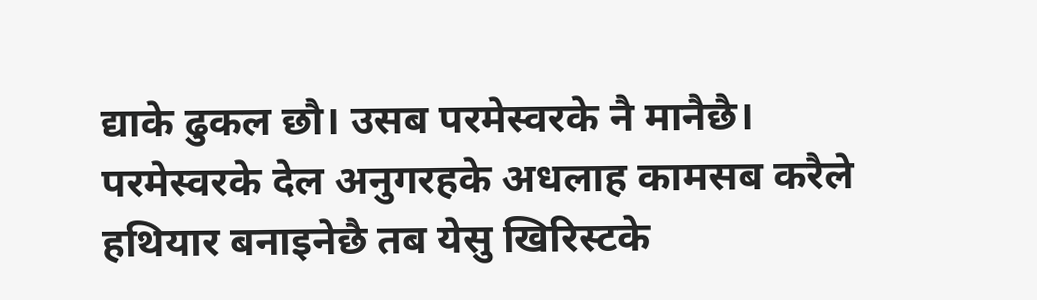द्याके ढुकल छौ। उसब परमेस्वरके नै मानैछै। परमेस्वरके देल अनुगरहके अधलाह कामसब करैले हथियार बनाइनेछै तब येसु खिरिस्टके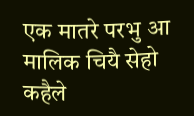एक मातरे परभु आ मालिक चियै सेहो कहैले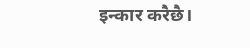इन्कार करैछै।